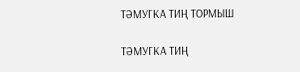ТӘМУГКА ТИҢ ТОРМЫШ

ТӘМУГКА ТИҢ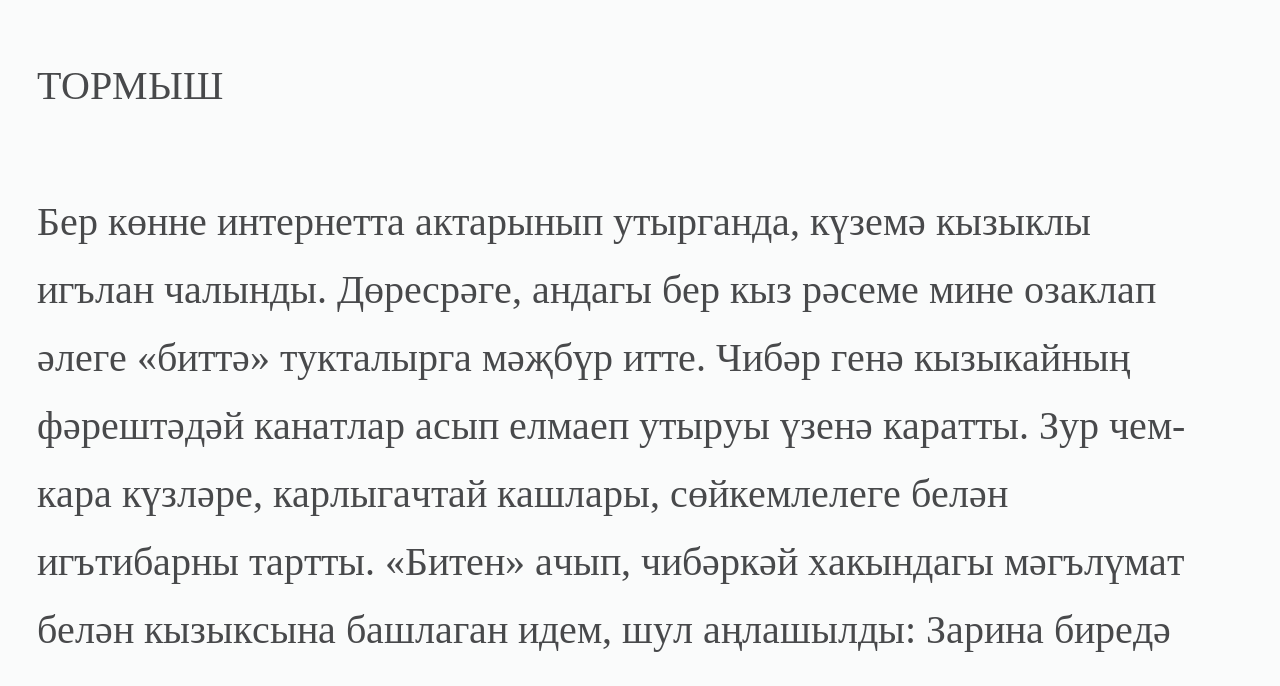ТОРМЫШ

Бер көнне интернетта актарынып утырганда, күземә кызыклы игълан чалынды. Дөресрәге, андагы бер кыз рәсеме мине озаклап әлеге «биттә» тукталырга мәҗбүр итте. Чибәр генә кызыкайның фәрештәдәй канатлар асып елмаеп утыруы үзенә каратты. Зур чем-кара күзләре, карлыгачтай кашлары, сөйкемлелеге белән игътибарны тартты. «Битен» ачып, чибәркәй хакындагы мәгълүмат белән кызыксына башлаган идем, шул аңлашылды: Зарина биредә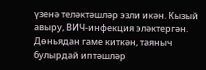үзенә теләктәшләр эзли икән. Кызый авыру, ВИЧ-инфекция эләктергән. Дөньядан гаме киткән, таяныч булырдай иптәшләр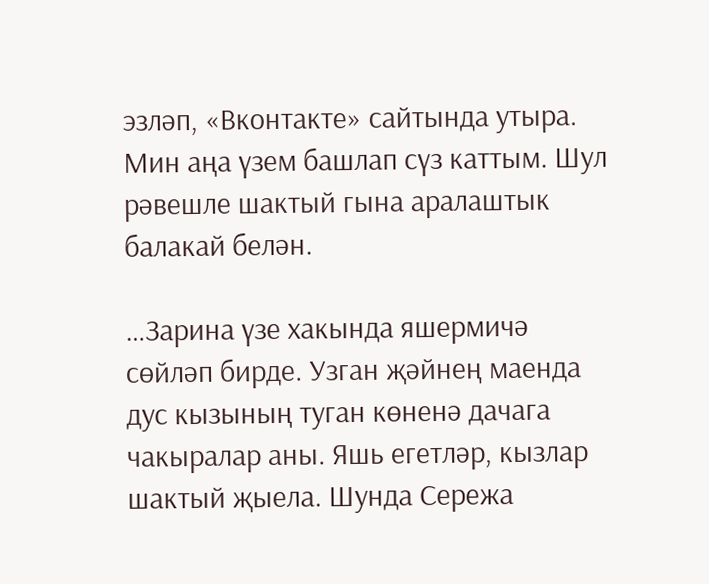эзләп, «Вконтакте» сайтында утыра. Мин аңа үзем башлап сүз каттым. Шул рәвешле шактый гына аралаштык балакай белән.

…Зарина үзе хакында яшермичә сөйләп бирде. Узган җәйнең маенда дус кызының туган көненә дачага чакыралар аны. Яшь егетләр, кызлар шактый җыела. Шунда Сережа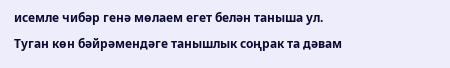исемле чибәр генә мөлаем егет белән таныша ул. Туган көн бәйрәмендәге танышлык соңрак та дәвам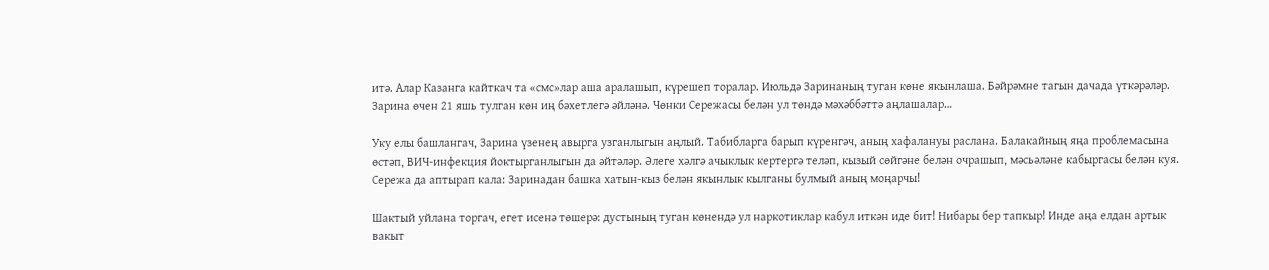итә. Алар Казанга кайткач та «смс»лар аша аралашып, күрешеп торалар. Июльдә Заринаның туган көне якынлаша. Бәйрәмне тагын дачада үткәрәләр. Зарина өчен 21 яшь тулган көн иң бәхетлегә әйләнә. Чөнки Сережасы белән ул төндә мәхәббәттә аңлашалар…

Уку елы башлангач, Зарина үзенең авырга узганлыгын аңлый. Табибларга барып күренгәч, аның хафалануы раслана. Балакайның яңа проблемасына өстәп, ВИЧ-инфекция йоктырганлыгын да әйтәләр. Әлеге хәлгә ачыклык кертергә теләп, кызый сөйгәне белән очрашып, мәсьәләне кабыргасы белән куя. Сережа да аптырап кала: Заринадан башка хатын-кыз белән якынлык кылганы булмый аның моңарчы!

Шактый уйлана торгач, егет исенә төшерә: дустының туган көнендә ул наркотиклар кабул иткән иде бит! Нибары бер тапкыр! Инде аңа елдан артык вакыт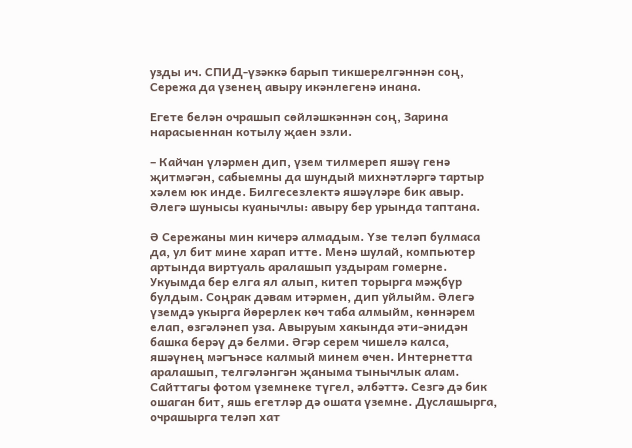узды ич. СПИД-үзәккә барып тикшерелгәннән соң, Сережа да үзенең авыру икәнлегенә инана.

Егете белән очрашып сөйләшкәннән соң, Зарина нарасыеннан котылу җаен эзли.

– Кайчан үләрмен дип, үзем тилмереп яшәү генә җитмәгән, сабыемны да шундый михнәтләргә тартыр хәлем юк инде. Билгесезлектә яшәүләре бик авыр. Әлегә шунысы куанычлы: авыру бер урында таптана.

Ә Сережаны мин кичерә алмадым. Үзе теләп булмаса да, ул бит мине харап итте. Менә шулай, компьютер артында виртуаль аралашып уздырам гомерне. Укуымда бер елга ял алып, китеп торырга мәҗбүр булдым. Соңрак дәвам итәрмен, дип уйлыйм. Әлегә үземдә укырга йөрерлек көч таба алмыйм, көннәрем елап, өзгәләнеп уза. Авыруым хакында әти-әнидән башка берәү дә белми. Әгәр серем чишелә калса, яшәүнең мәгънәсе калмый минем өчен. Интернетта аралашып, телгәләнгән җаныма тынычлык алам. Сайттагы фотом үземнеке түгел, әлбәттә. Сезгә дә бик ошаган бит, яшь егетләр дә ошата үземне. Дуслашырга, очрашырга теләп хат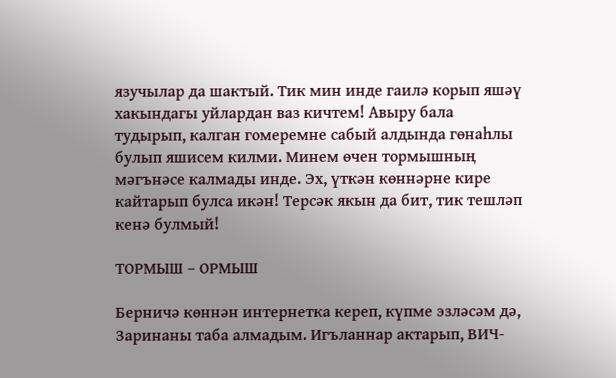язучылар да шактый. Тик мин инде гаилә корып яшәү хакындагы уйлардан ваз кичтем! Авыру бала тудырып, калган гомеремне сабый алдында гөнаһлы булып яшисем килми. Минем өчен тормышның мәгънәсе калмады инде. Эх, үткән көннәрне кире кайтарып булса икән! Терсәк якын да бит, тик тешләп кенә булмый!

ТОРМЫШ – ОРМЫШ

Берничә көннән интернетка кереп, күпме эзләсәм дә, Заринаны таба алмадым. Игъланнар актарып, ВИЧ-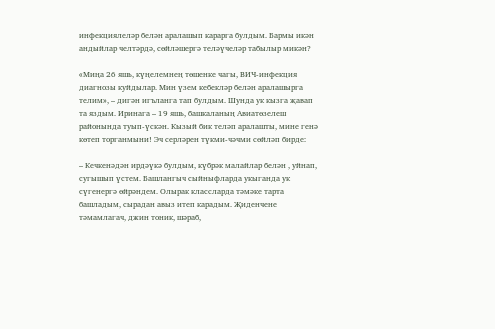инфекциялеләр белән аралашып карарга булдым. Бармы икән андыйлар челтәрдә, сөйләшергә теләүчеләр табылыр микән?

«Миңа 26 яшь, күңелемнең төшенке чагы, ВИЧ-инфекция диагнозы куйдылар. Мин үзем кебекләр белән аралашырга телим», – дигән игъланга тап булдым. Шунда ук кызга җавап та яздым. Иринага – 19 яшь, башкаланың Авиатөзелеш районында туып-үскән. Кызый бик теләп аралашты, мине генә көтеп торганмыни! Эч серләрен түкми-чәчми сөйләп бирде:

– Кечкенәдән ирдәүкә булдым, күбрәк малайлар белән , уйнап, сугышып үстем. Башлангыч сыйныфларда укыганда ук сүгенергә өйрәндем. Олырак классларда тәмәке тарта башладым, сырадан авыз итеп карадым. Җиденчене тәмамлагач, джин тоник, шәраб,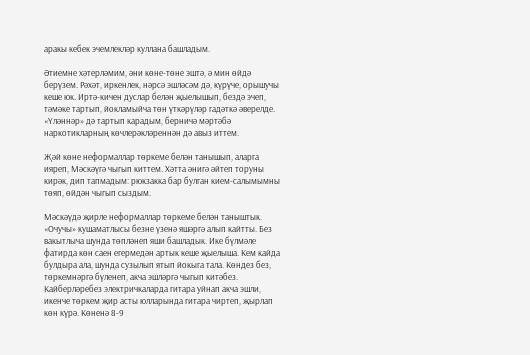аракы кебек эчемлекләр куллана башладым.

Әтиемне хәтерләмим, әни көне-төне эштә, ә мин өйдә берүзем. Рәхәт, иркенлек, нәрсә эшләсәм дә, күрүче, орышучы кеше юк. Иртә-кичен дуслар белән җыелышып, бездә эчеп, тәмәке тартып, йокламыйча төн үткәрүләр гадәткә әверелде. «Үләннәр» дә тартып карадым, берничә мәртәбә наркотикларның көчлерәкләреннән дә авыз иттем.

Җәй көне неформаллар төркеме белән танышып, аларга ияреп, Мәскәүгә чыгып киттем. Хәтта әнигә әйтеп торуны кирәк, дип тапмадым: рюкзакка бар булган кием-салымымны төяп, өйдән чыгып сыздым.

Мәскәүдә җирле неформаллар төркеме белән таныштык. «Очучы» кушаматлысы безне үзенә яшәргә алып кайтты. Без вакытлыча шунда төпләнеп яши башладык. Ике бүлмәле фатирда көн саен егермедән артык кеше җыелыша. Кем кайда булдыра ала, шунда сузылып ятып йокыга тала. Көндез без, төркемнәргә бүленеп, акча эшләргә чыгып китәбез. Кайберләребез электричкаларда гитара уйнап акча эшли, икенче төркем җир асты юлларында гитара чиртеп, җырлап көн күрә. Көненә 8-9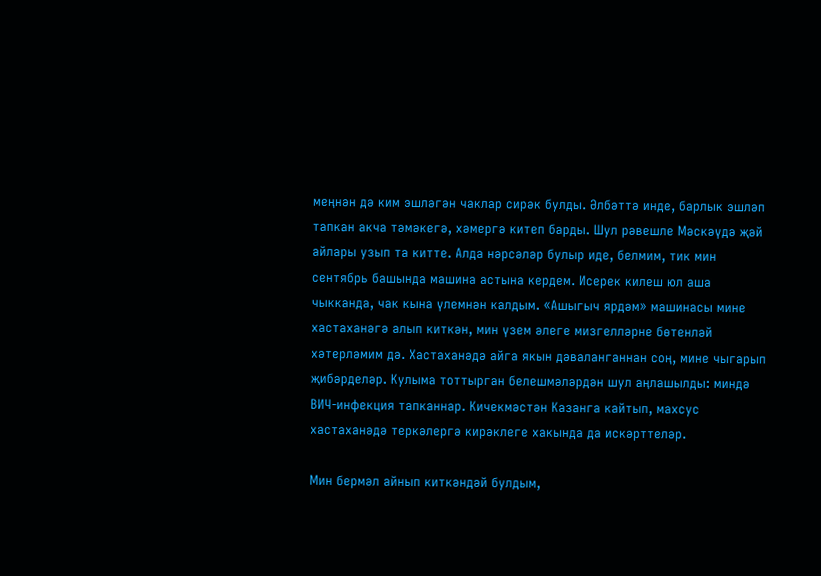меңнән дә ким эшләгән чаклар сирәк булды. Әлбәттә инде, барлык эшләп тапкан акча тәмәкегә, хәмергә китеп барды. Шул рәвешле Мәскәүдә җәй айлары узып та китте. Алда нәрсәләр булыр иде, белмим, тик мин сентябрь башында машина астына кердем. Исерек килеш юл аша чыкканда, чак кына үлемнән калдым. «Ашыгыч ярдәм» машинасы мине хастаханәгә алып киткән, мин үзем әлеге мизгелләрне бөтенләй хәтерләмим дә. Хастаханәдә айга якын дәваланганнан соң, мине чыгарып җибәрделәр. Кулыма тоттырган белешмәләрдән шул аңлашылды: миндә ВИЧ-инфекция тапканнар. Кичекмәстән Казанга кайтып, махсус хастаханәдә теркәлергә кирәклеге хакында да искәрттеләр.

Мин бермәл айнып киткәндәй булдым,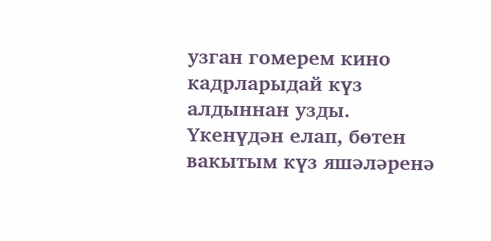узган гомерем кино кадрларыдай күз алдыннан узды. Үкенүдән елап, бөтен вакытым күз яшәләренә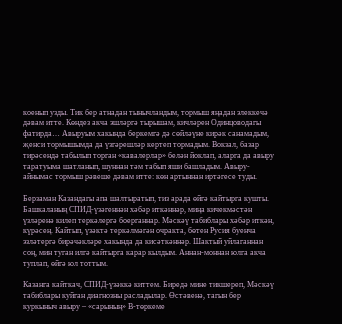коенып узды. Тик бер атнадан тынычландым, тормыш яңадан элеккечә дәвам итте. Көндез акча эшләргә тырышам, кичләрен Одинцоводагы фатирда… Авыруым хакында беркемгә дә сөйләүне кирәк санамадым, җенси тормышымда да үзгәрешләр кертеп тормадым. Вокзал, базар тирәсендә табылып торган «кавалерлар» белән йоклап, аларга да авыру таратуыма шатланып, шуннан тәм табып яши башладым. Авыру-айнымас тормыш рәвеше дәвам итте: көн артыннан иртәгесе туды.

Берзаман Казандагы апа шалтыратып, тиз арада өйгә кайтырга кушты. Башкаланың СПИД-үзәгеннән хәбәр иткәннәр, миңа кичекмәстән үзләренә килеп теркәлергә боерганнар. Мәскәү табиблары хәбәр иткән, күрәсең. Кайтып, үзәктә теркәлмәгән очракта, бөтен Русия буенча эзләтергә бирәчәкләре хакында да кисәткәннәр. Шактый уйлаганнан соң, мин туган илгә кайтырга карар кылдым. Аннан-моннан юлга акча туплап, өйгә юл тоттым.

Казанга кайткач, СПИД-үзәккә киттем. Биредә мине тикшереп, Мәскәү табиблары куйган диагнозны расладылар. Өстәвенә, тагын бер куркыныч авыру – «сарының» В-төркеме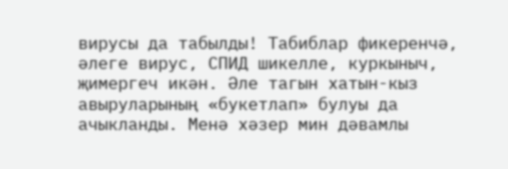вирусы да табылды! Табиблар фикеренчә, әлеге вирус, СПИД шикелле, куркыныч, җимергеч икән. Әле тагын хатын-кыз авыруларының «букетлап» булуы да ачыкланды. Менә хәзер мин дәвамлы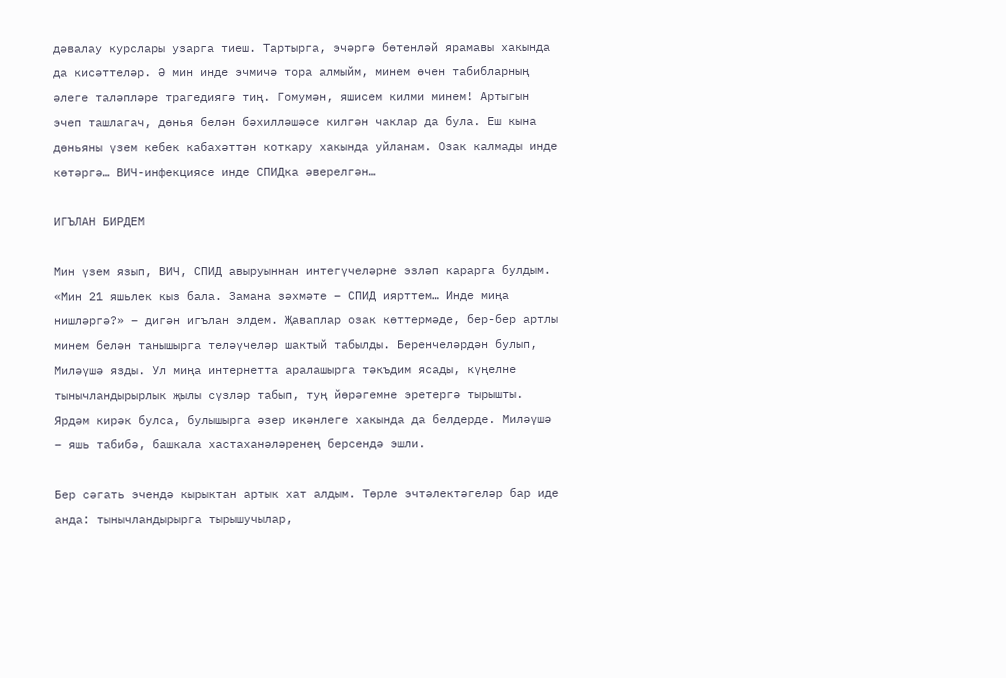дәвалау курслары узарга тиеш. Тартырга, эчәргә бөтенләй ярамавы хакында да кисәттеләр. Ә мин инде эчмичә тора алмыйм, минем өчен табибларның әлеге таләпләре трагедиягә тиң. Гомумән, яшисем килми минем! Артыгын эчеп ташлагач, дөнья белән бәхилләшәсе килгән чаклар да була. Еш кына дөньяны үзем кебек кабахәттән коткару хакында уйланам. Озак калмады инде көтәргә… ВИЧ-инфекциясе инде СПИДка әверелгән…

ИГЪЛАН БИРДЕМ

Мин үзем язып, ВИЧ, СПИД авыруыннан интегүчеләрне эзләп карарга булдым. «Мин 21 яшьлек кыз бала. Замана зәхмәте – СПИД иярттем… Инде миңа нишләргә?» – дигән игълан элдем. Җаваплар озак көттермәде, бер-бер артлы минем белән танышырга теләүчеләр шактый табылды. Беренчеләрдән булып, Миләүшә язды. Ул миңа интернетта аралашырга тәкъдим ясады, күңелне тынычландырырлык җылы сүзләр табып, туң йөрәгемне эретергә тырышты. Ярдәм кирәк булса, булышырга әзер икәнлеге хакында да белдерде. Миләүшә – яшь табибә, башкала хастаханәләренең берсендә эшли.

Бер сәгать эчендә кырыктан артык хат алдым. Төрле эчтәлектәгеләр бар иде анда: тынычландырырга тырышучылар,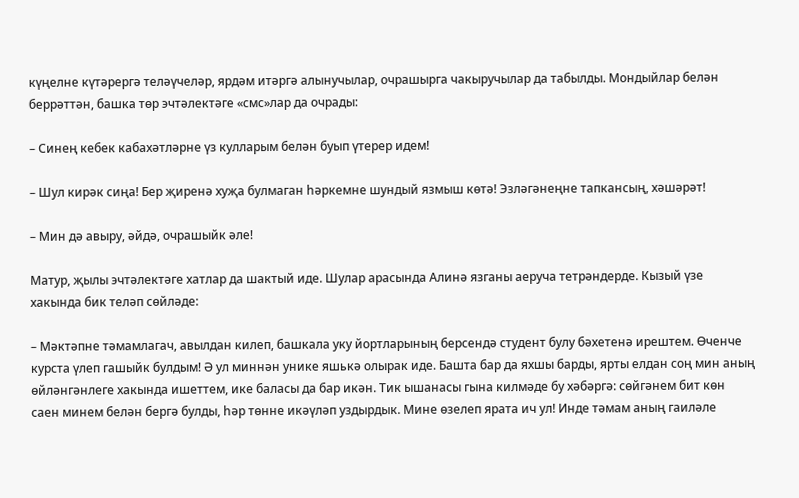күңелне күтәрергә теләүчеләр, ярдәм итәргә алынучылар, очрашырга чакыручылар да табылды. Мондыйлар белән беррәттән, башка төр эчтәлектәге «смс»лар да очрады:

– Синең кебек кабахәтләрне үз кулларым белән буып үтерер идем!

– Шул кирәк сиңа! Бер җиренә хуҗа булмаган һәркемне шундый язмыш көтә! Эзләгәнеңне тапкансың, хәшәрәт!

– Мин дә авыру, әйдә, очрашыйк әле!

Матур, җылы эчтәлектәге хатлар да шактый иде. Шулар арасында Алинә язганы аеруча тетрәндерде. Кызый үзе хакында бик теләп сөйләде:

– Мәктәпне тәмамлагач, авылдан килеп, башкала уку йортларының берсендә студент булу бәхетенә ирештем. Өченче курста үлеп гашыйк булдым! Ә ул миннән унике яшькә олырак иде. Башта бар да яхшы барды, ярты елдан соң мин аның өйләнгәнлеге хакында ишеттем, ике баласы да бар икән. Тик ышанасы гына килмәде бу хәбәргә: сөйгәнем бит көн саен минем белән бергә булды, һәр төнне икәүләп уздырдык. Мине өзелеп ярата ич ул! Инде тәмам аның гаиләле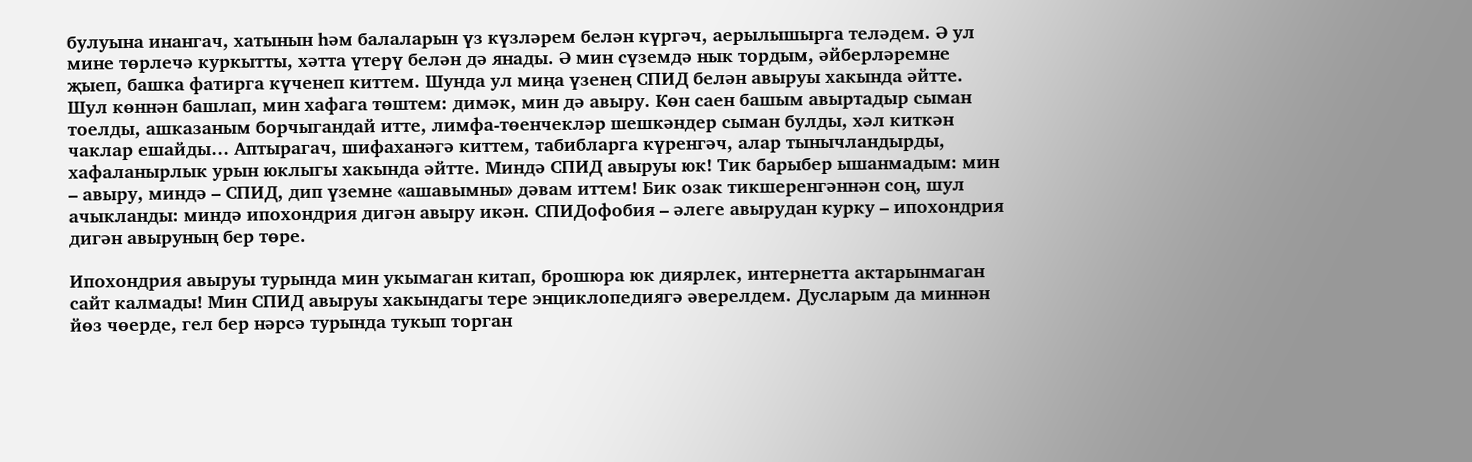булуына инангач, хатынын һәм балаларын үз күзләрем белән күргәч, аерылышырга теләдем. Ә ул мине төрлечә куркытты, хәтта үтерү белән дә янады. Ә мин сүземдә нык тордым, әйберләремне җыеп, башка фатирга күченеп киттем. Шунда ул миңа үзенең СПИД белән авыруы хакында әйтте. Шул көннән башлап, мин хафага төштем: димәк, мин дә авыру. Көн саен башым авыртадыр сыман тоелды, ашказаным борчыгандай итте, лимфа-төенчекләр шешкәндер сыман булды, хәл киткән чаклар ешайды… Аптырагач, шифаханәгә киттем, табибларга күренгәч, алар тынычландырды, хафаланырлык урын юклыгы хакында әйтте. Миндә СПИД авыруы юк! Тик барыбер ышанмадым: мин – авыру, миндә – СПИД, дип үземне «ашавымны» дәвам иттем! Бик озак тикшеренгәннән соң, шул ачыкланды: миндә ипохондрия дигән авыру икән. СПИДофобия – әлеге авырудан курку – ипохондрия дигән авыруның бер төре.

Ипохондрия авыруы турында мин укымаган китап, брошюра юк диярлек, интернетта актарынмаган сайт калмады! Мин СПИД авыруы хакындагы тере энциклопедиягә әверелдем. Дусларым да миннән йөз чөерде, гел бер нәрсә турында тукып торган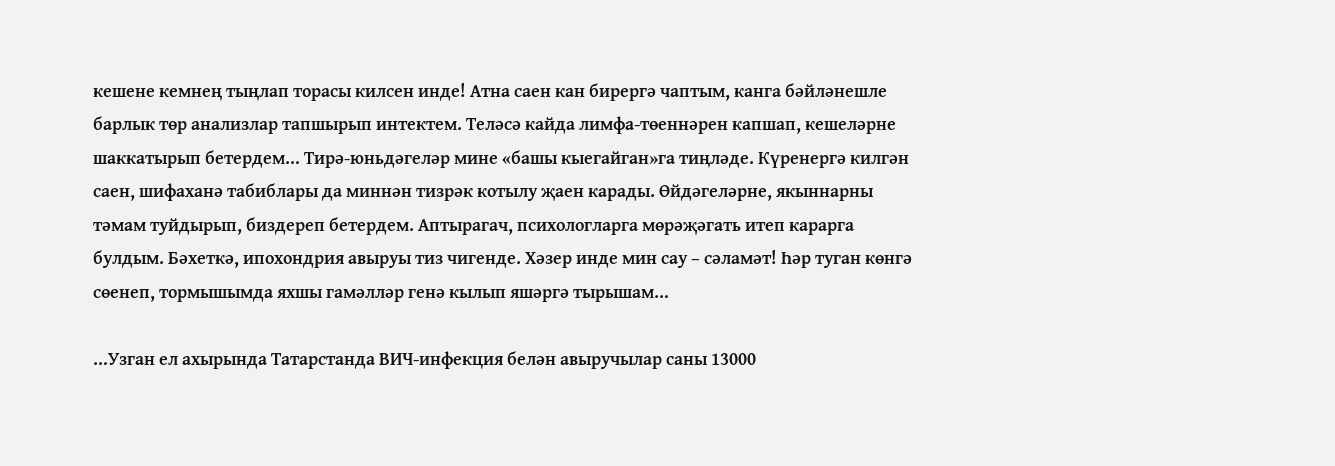кешене кемнең тыңлап торасы килсен инде! Атна саен кан бирергә чаптым, канга бәйләнешле барлык төр анализлар тапшырып интектем. Теләсә кайда лимфа-төеннәрен капшап, кешеләрне шаккатырып бетердем… Тирә-юньдәгеләр мине «башы кыегайган»га тиңләде. Күренергә килгән саен, шифаханә табиблары да миннән тизрәк котылу җаен карады. Өйдәгеләрне, якыннарны тәмам туйдырып, биздереп бетердем. Аптырагач, психологларга мөрәҗәгать итеп карарга булдым. Бәхеткә, ипохондрия авыруы тиз чигенде. Хәзер инде мин сау – сәламәт! Һәр туган көнгә сөенеп, тормышымда яхшы гамәлләр генә кылып яшәргә тырышам…

…Узган ел ахырында Татарстанда ВИЧ-инфекция белән авыручылар саны 13000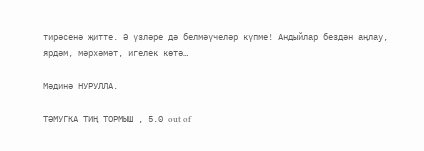тирәсенә җитте. Ә үзләре дә белмәүчеләр күпме! Андыйлар бездән аңлау, ярдәм, мәрхәмәт, игелек көтә…

Мәдинә НУРУЛЛА.

ТӘМУГКА ТИҢ ТОРМЫШ , 5.0 out of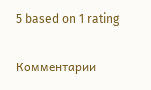5 based on 1 rating

Комментарии